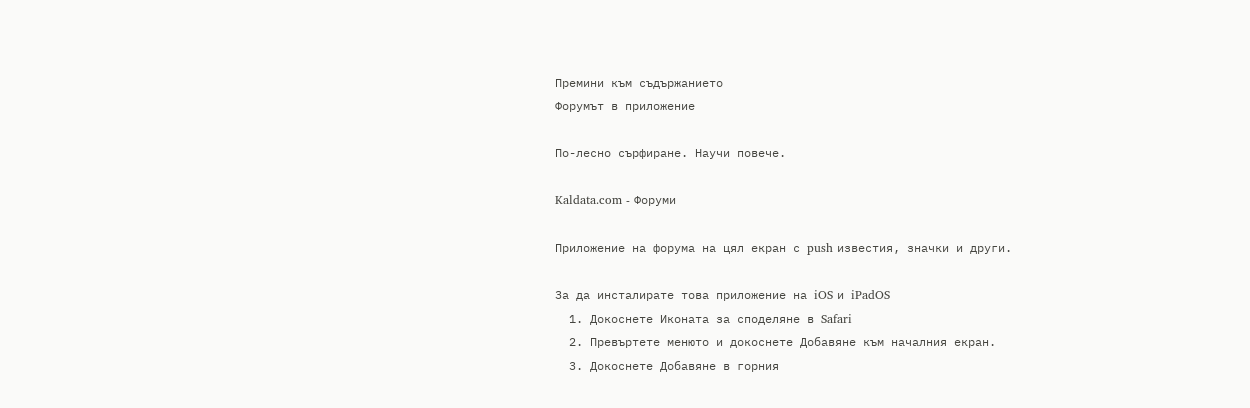Премини към съдържанието
Форумът в приложение

По-лесно сърфиране. Научи повече.

Kaldata.com - Форуми

Приложение на форума на цял екран с push известия, значки и други.

За да инсталирате това приложение на iOS и iPadOS
  1. Докоснете Иконата за споделяне в Safari
  2. Превъртете менюто и докоснете Добавяне към началния екран.
  3. Докоснете Добавяне в горния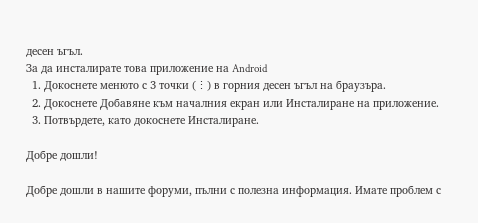десен ъгъл.
За да инсталирате това приложение на Android
  1. Докоснете менюто с 3 точки (⋮) в горния десен ъгъл на браузъра.
  2. Докоснете Добавяне към началния екран или Инсталиране на приложение.
  3. Потвърдете, като докоснете Инсталиране.

Добре дошли!

Добре дошли в нашите форуми, пълни с полезна информация. Имате проблем с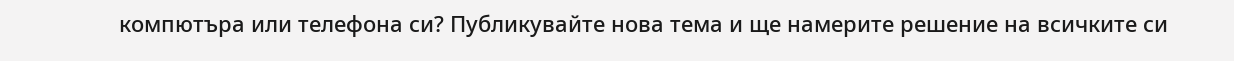компютъра или телефона си? Публикувайте нова тема и ще намерите решение на всичките си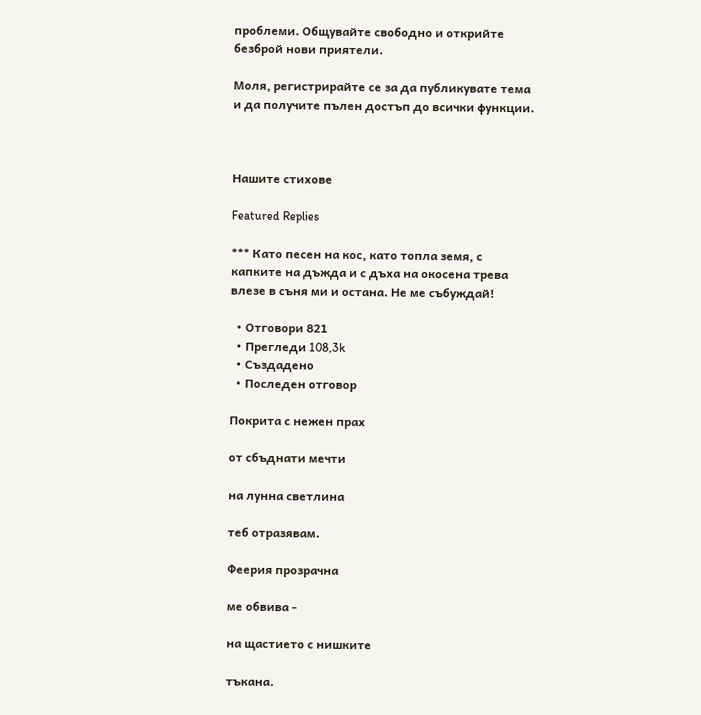проблеми. Общувайте свободно и открийте безброй нови приятели.

Моля, регистрирайте се за да публикувате тема и да получите пълен достъп до всички функции.



Нашите стихове

Featured Replies

*** Като песен на кос, като топла земя, с капките на дъжда и с дъха на окосена трева влезе в съня ми и остана. Не ме събуждай!

  • Отговори 821
  • Прегледи 108,3k
  • Създадено
  • Последен отговор

Покрита с нежен прах

от сбъднати мечти

на лунна светлина

теб отразявам.

Феерия прозрачна

ме обвива -

на щастието с нишките

тъкана.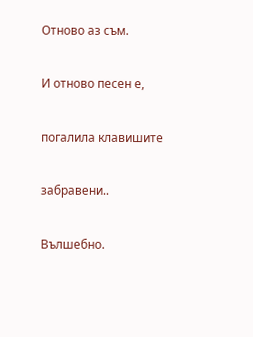Отново аз съм.

И отново песен е,

погалила клавишите

забравени..

Вълшебно.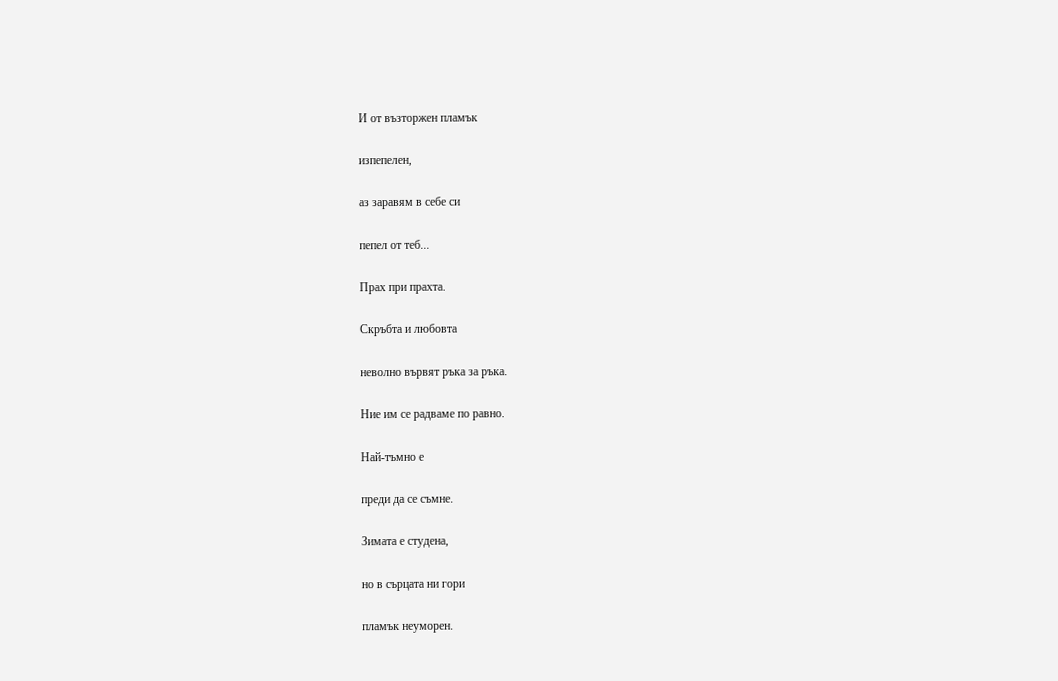И от възторжен пламък

изпепелен,

аз заравям в себе си

пепел от теб...

Прах при прахта.

Скръбта и любовта

неволно вървят ръка за ръка.

Ние им се радваме по равно.

Най-тъмно е

преди да се съмне.

Зимата е студена,

но в сърцата ни гори

пламък неуморен.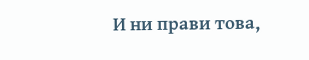И ни прави това,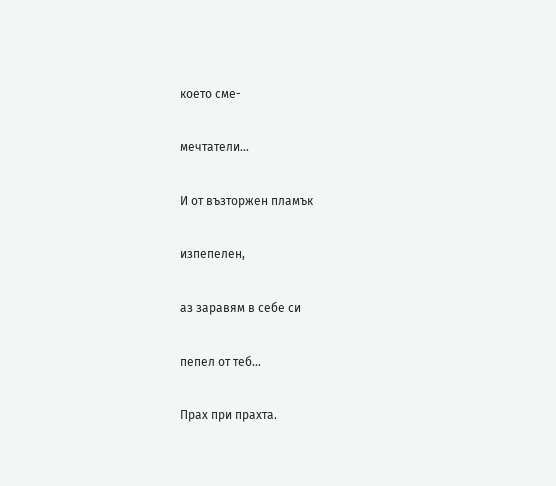което сме-

мечтатели...

И от възторжен пламък

изпепелен,

аз заравям в себе си

пепел от теб...

Прах при прахта.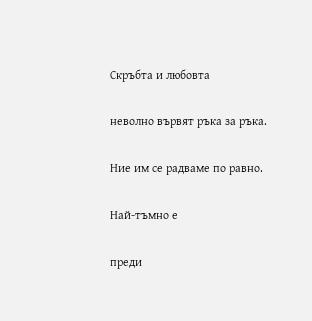Скръбта и любовта

неволно вървят ръка за ръка.

Ние им се радваме по равно.

Най-тъмно е

преди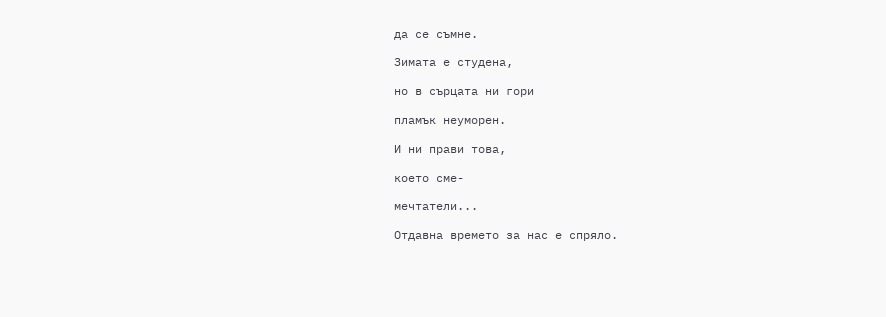да се съмне.

Зимата е студена,

но в сърцата ни гори

пламък неуморен.

И ни прави това,

което сме-

мечтатели...

Отдавна времето за нас е спряло.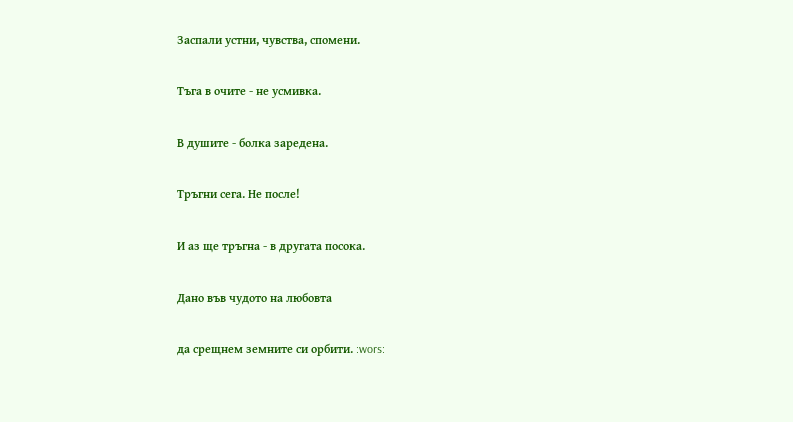Заспали устни, чувства, спомени.

Тъга в очите - не усмивка.

В душите - болка заредена.

Тръгни сега. Не после!

И аз ще тръгна - в другата посока.

Дано във чудото на любовта

да срещнем земните си орбити. :wors: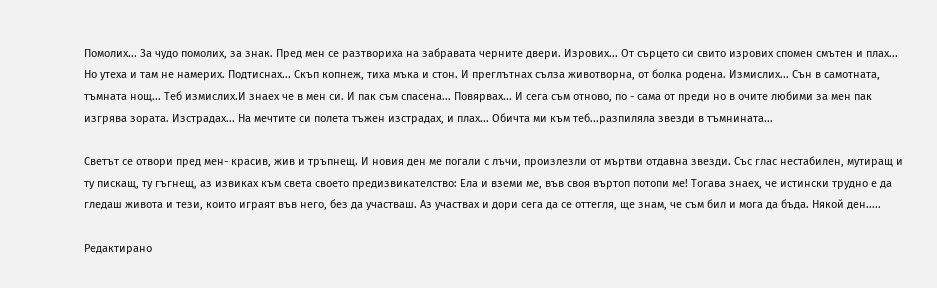Помолих... За чудо помолих, за знак. Пред мен се разтвориха на забравата черните двери. Изрових... От сърцето си свито изрових спомен смътен и плах... Но утеха и там не намерих. Подтиснах... Скъп копнеж, тиха мъка и стон. И преглътнах сълза животворна, от болка родена. Измислих... Сън в самотната, тъмната нощ... Теб измислих.И знаех че в мен си. И пак съм спасена... Повярвах... И сега съм отново, по - сама от преди но в очите любими за мен пак изгрява зората. Изстрадах... На мечтите си полета тъжен изстрадах, и плах... Обичта ми към теб...разпиляла звезди в тъмнината...

Светът се отвори пред мен- красив, жив и тръпнещ. И новия ден ме погали с лъчи, произлезли от мъртви отдавна звезди. Със глас нестабилен, мутиращ и ту пискащ, ту гъгнещ, аз извиках към света своето предизвикателство: Ела и вземи ме, във своя въртоп потопи ме! Тогава знаех, че истински трудно е да гледаш живота и тези, които играят във него, без да участваш. Аз участвах и дори сега да се оттегля, ще знам, че съм бил и мога да бъда. Някой ден.....

Редактирано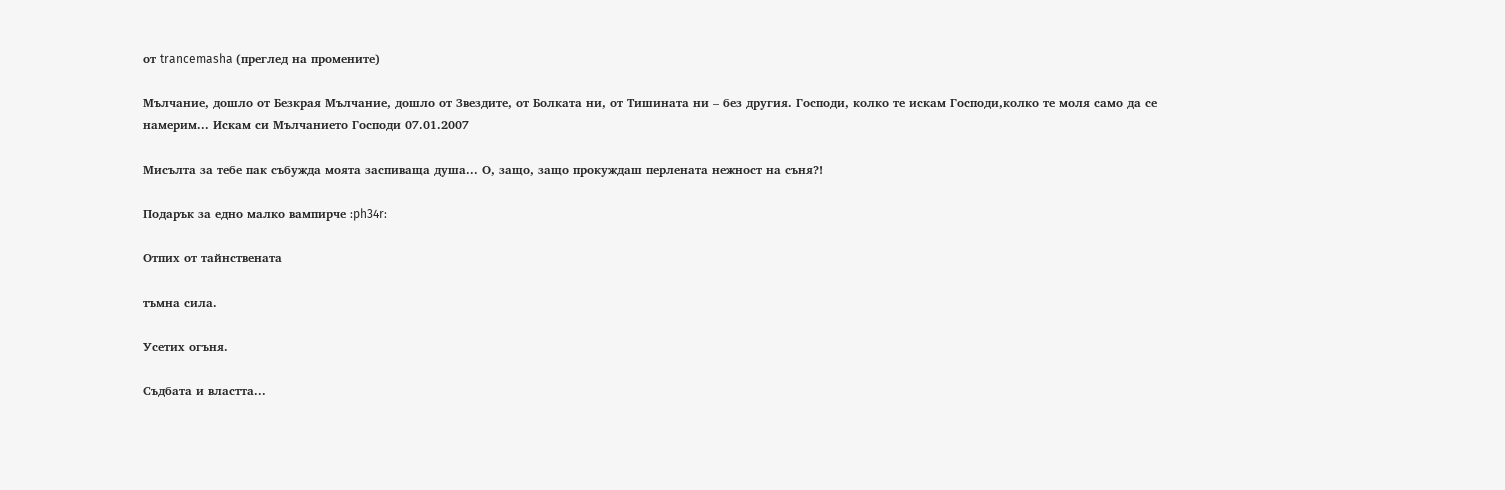от trancemasha (преглед на промените)

Мълчание, дошло от Безкрая Мълчание, дошло от Звездите, от Болката ни, от Тишината ни – без другия. Господи, колко те искам Господи,колко те моля само да се намерим... Искам си Мълчанието Господи 07.01.2007

Мисълта за тебе пак събужда моята заспиваща душа... О, защо, защо прокуждаш перлената нежност на съня?!

Подарък за едно малко вампирче :ph34r:

Отпих от тайнствената

тъмна сила.

Усетих огъня.

Съдбата и властта...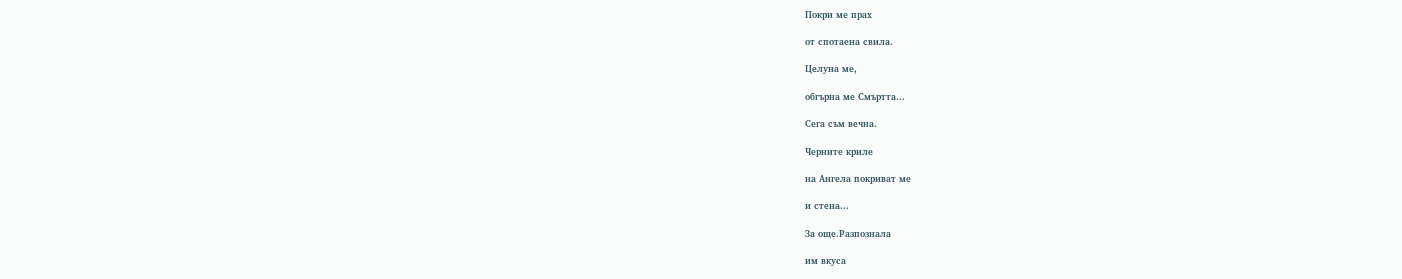Покри ме прах

от спотаена свила.

Целуна ме,

обгърна ме Смъртта...

Сега съм вечна.

Черните криле

на Ангела покриват ме

и стена...

За още.Разпознала

им вкуса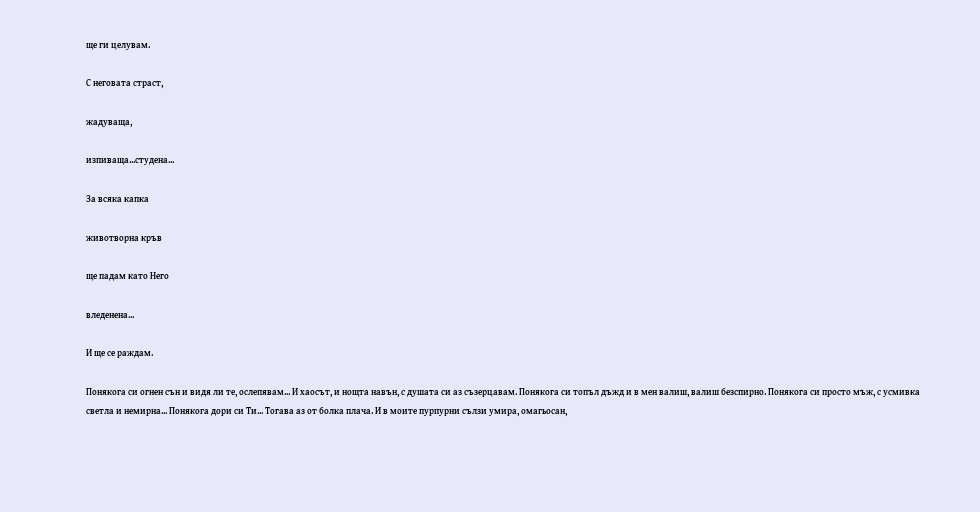ще ги целувам.

С неговата страст,

жадуваща,

изпиваща...студена...

За всяка капка

животворна кръв

ще падам като Него

вледенена...

И ще се раждам.

Понякога си огнен сън и видя ли те, ослепявам... И хаосът, и нощта навън, с душата си аз съзерцавам. Понякога си топъл дъжд и в мен валиш, валиш безспирно. Понякога си просто мъж, с усмивка светла и немирна... Понякога дори си Ти... Тогава аз от болка плача. И в моите пурпурни сълзи умира, омагьосан,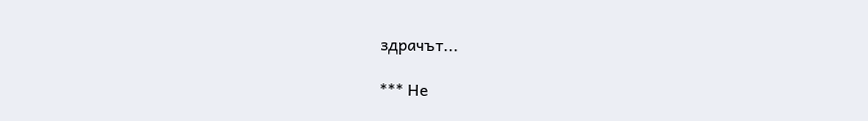здрачът...

*** Не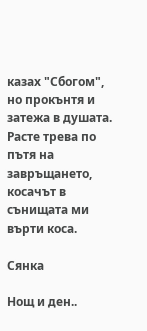казах "Сбогом", но прокънтя и затежа в душата. Расте трева по пътя на завръщането, косачът в сънищата ми върти коса.

Сянка

Нощ и ден..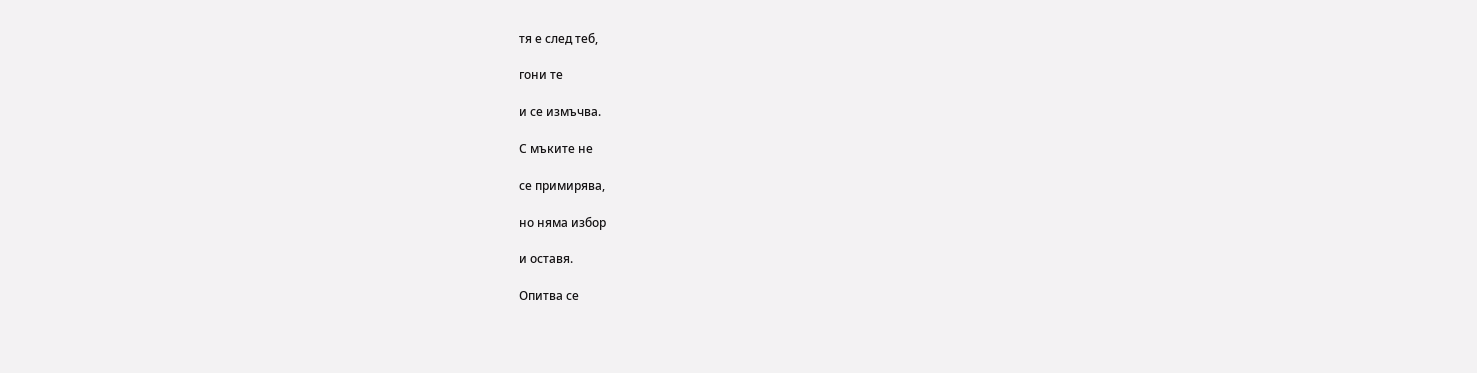тя е след теб,

гони те

и се измъчва.

С мъките не

се примирява,

но няма избор

и оставя.

Опитва се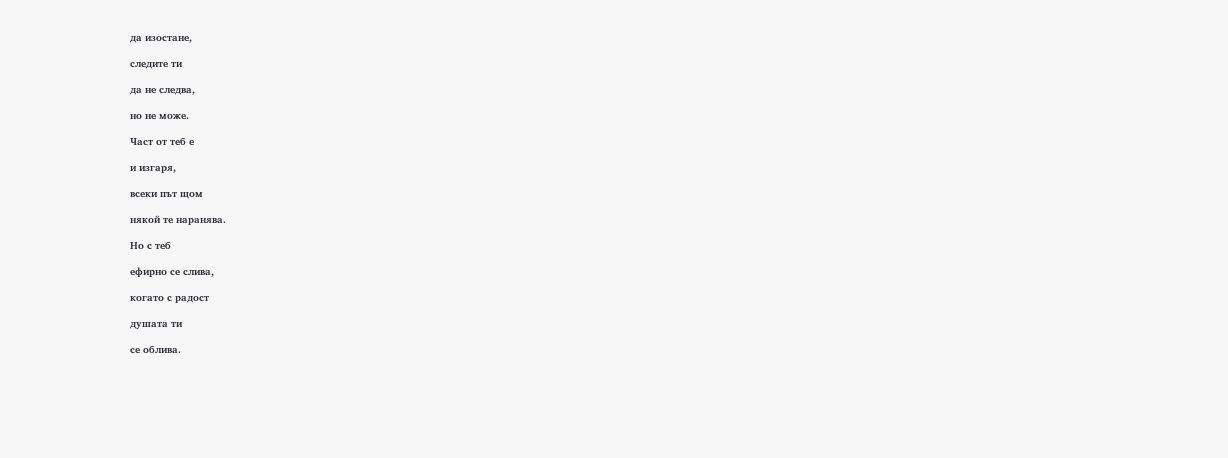да изостане,

следите ти

да не следва,

но не може.

Част от теб е

и изгаря,

всеки път щом

някой те наранява.

Но с теб

ефирно се слива,

когато с радост

душата ти

се облива.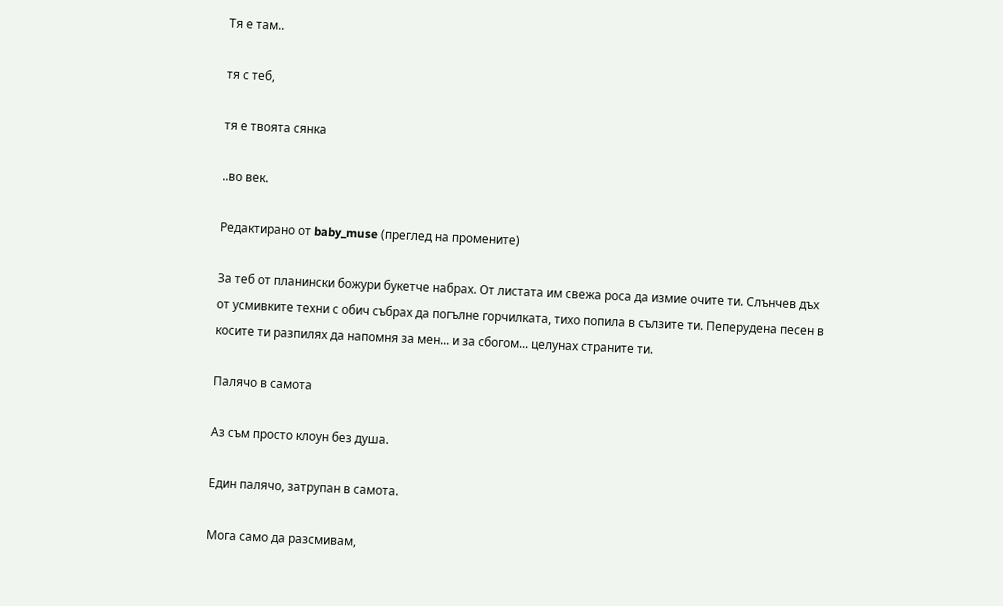Тя е там..

тя с теб,

тя е твоята сянка

..во век.

Редактирано от baby_muse (преглед на промените)

За теб от планински божури букетче набрах. От листата им свежа роса да измие очите ти. Слънчев дъх от усмивките техни с обич събрах да погълне горчилката, тихо попила в сълзите ти. Пеперудена песен в косите ти разпилях да напомня за мен... и за сбогом... целунах страните ти.

Палячо в самота

Аз съм просто клоун без душа.

Един палячо, затрупан в самота.

Мога само да разсмивам,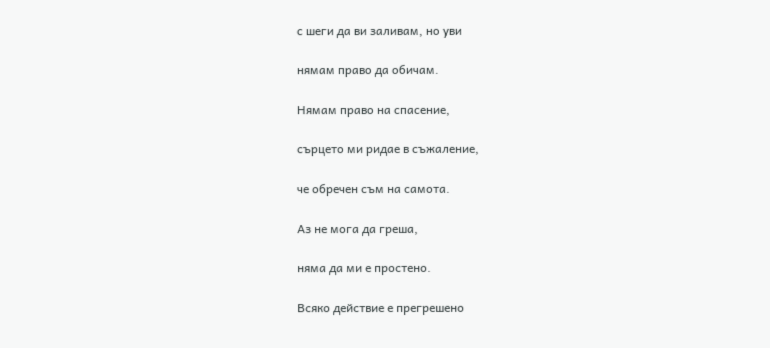с шеги да ви заливам, но уви

нямам право да обичам.

Нямам право на спасение,

сърцето ми ридае в съжаление,

че обречен съм на самота.

Аз не мога да греша,

няма да ми е простено.

Всяко действие е прегрешено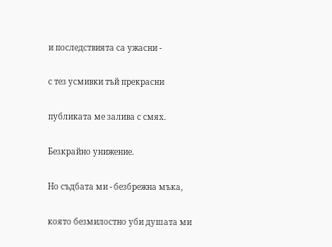и последствията са ужасни -

с тез усмивки тъй прекрасни

публиката ме залива с смях.

Безкрайно унижение.

Но съдбата ми - безбрежна мъка,

която безмилостно уби душата ми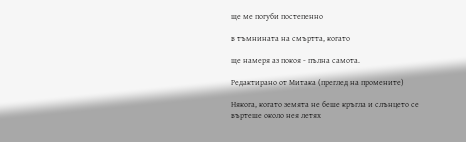ще ме погуби постепенно

в тъмнината на смъртта, когато

ще намеря аз покоя - пълна самота.

Редактирано от Митака (преглед на промените)

Някога, когато земята не беше кръгла и слънцето се въртеше около нея летях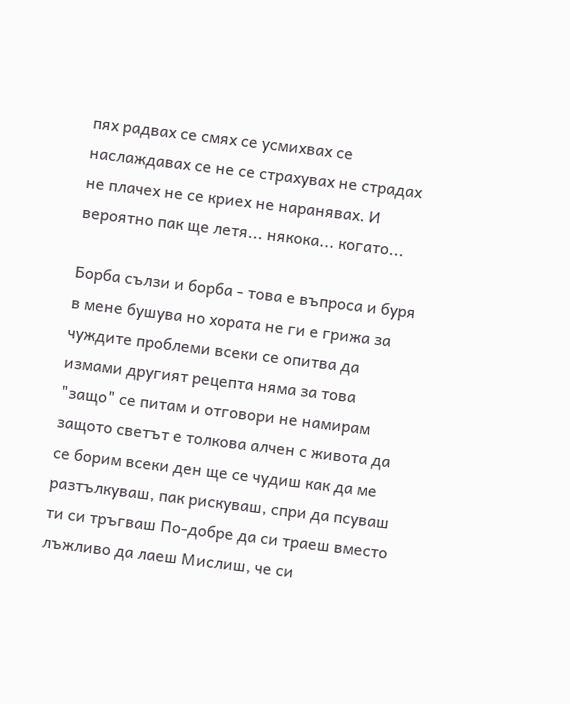пях радвах се смях се усмихвах се наслаждавах се не се страхувах не страдах не плачех не се криех не наранявах. И вероятно пак ще летя... някока... когато...

Борба сълзи и борба - това е въпроса и буря в мене бушува но хората не ги е грижа за чуждите проблеми всеки се опитва да измами другият рецепта няма за това "защо" се питам и отговори не намирам защото светът е толкова алчен с живота дa се борим всеки ден ще се чудиш как да ме разтълкуваш, пак рискуваш, спри да псуваш ти си тръгваш По-добре да си траеш вместо лъжливо да лаеш Мислиш, че си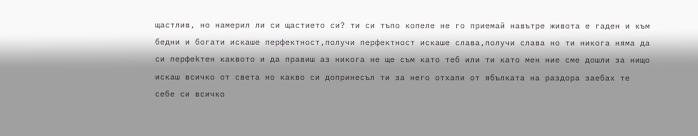щастлив, но намерил ли си щастието си? ти си тъпо копеле не го приемай навътре живота е гаден и към бедни и богати искаше перфектност,получи перфектност искаше слава,получи слава но ти никога няма да си пeрфekтeн каквото и да правиш аз никога не ще съм като теб или ти като мен ние сме дошли за нищо искаш всичко от света но какво си допринесъл ти за него oтхапи от ябълката на раздора заебах те себе си всичко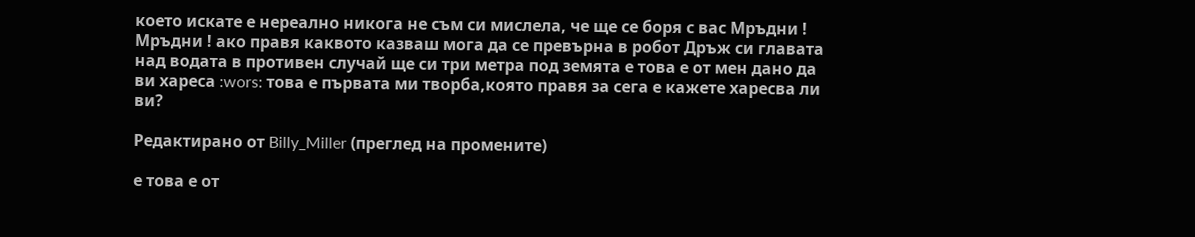което искате е нереално никога не съм си мислела, че ще се боря с вас Мръдни ! Мръдни ! ако правя каквото казваш мога да се превърна в робот Дръж си главата над водата в противен случай ще си три метра под земята е това е от мен дано да ви хареса :wors: това е първата ми творба,която правя за сега е кажете харесва ли ви?

Редактирано от Billy_Miller (преглед на промените)

е това е от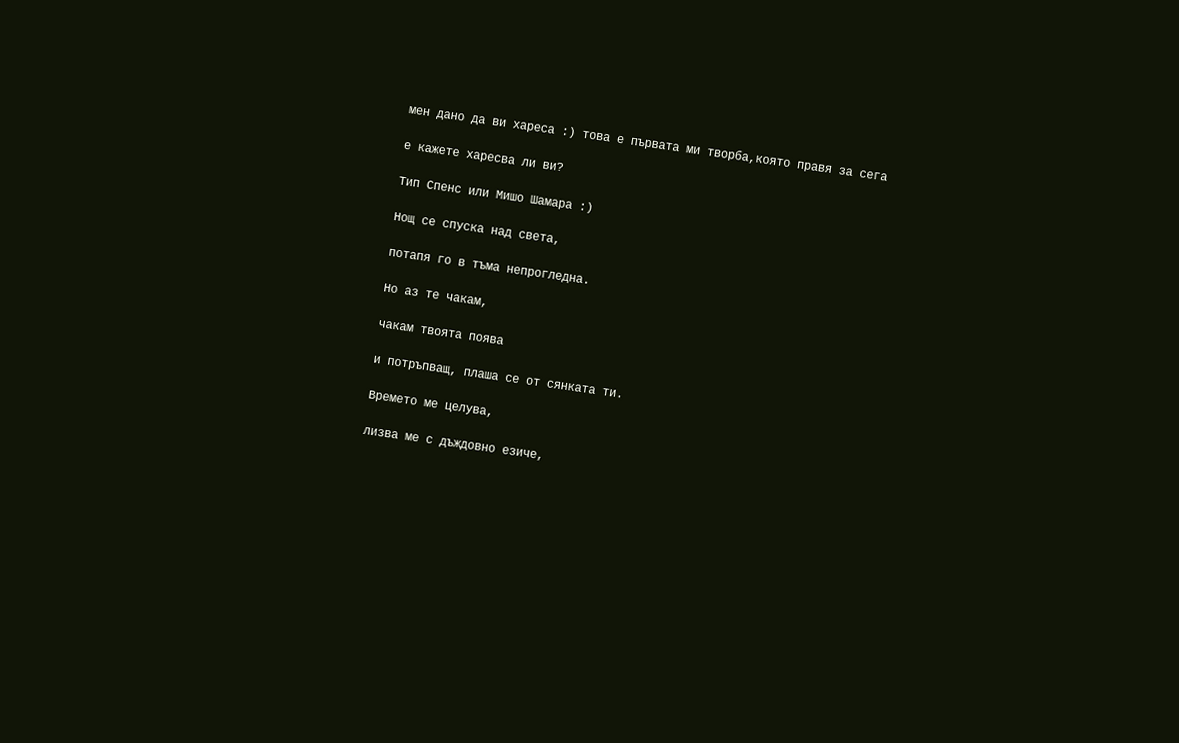мен дано да ви хареса :) това е първата ми творба,която правя за сега

е кажете харесва ли ви?

Тип Спенс или Мишо Шамара :)

Нощ се спуска над света,

потапя го в тъма непрогледна.

Но аз те чакам,

чакам твоята поява

и потръпващ, плаша се от сянката ти.

Времето ме целува,

лизва ме с дъждовно езиче,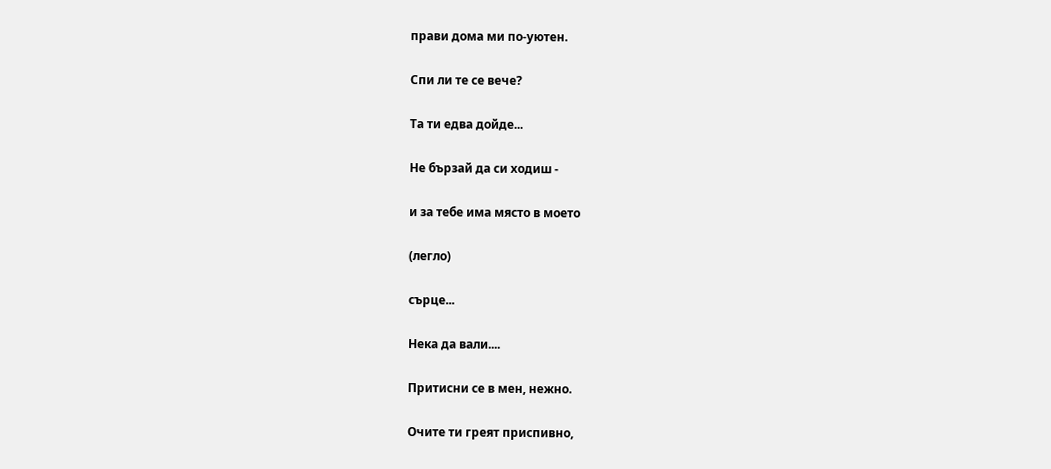прави дома ми по-уютен.

Спи ли те се вече?

Та ти едва дойде...

Не бързай да си ходиш -

и за тебе има място в моето

(легло)

сърце...

Нека да вали....

Притисни се в мен, нежно.

Очите ти греят приспивно,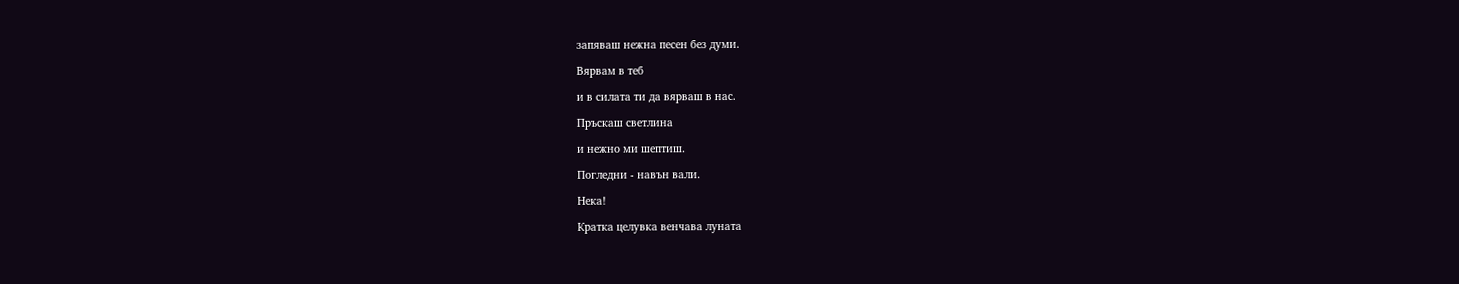запяваш нежна песен без думи.

Вярвам в теб

и в силата ти да вярваш в нас.

Пръскаш светлина

и нежно ми шептиш.

Погледни - навън вали.

Нека!

Кратка целувка венчава луната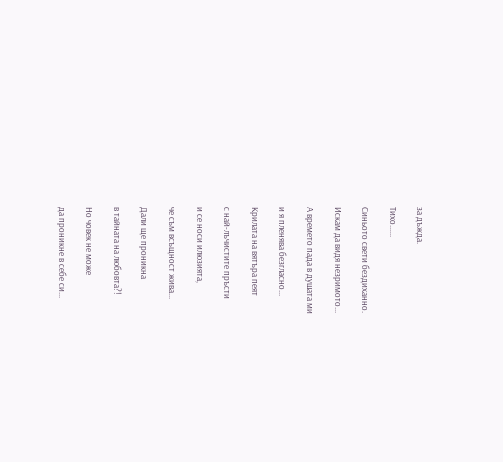за дъжда.

Тихо......

Синьото свети бездиханно.

Искам да видя незримото...

А времето пада в душата ми

и я пленява безгласно...

Крилата на вятъра пеят

с най-лъчистите пръсти

и се носи илюзията,

че съм всъщност жива...

Дали ще проникна

в тайната на любовта?!

Но човек не може

да проникне в себе си...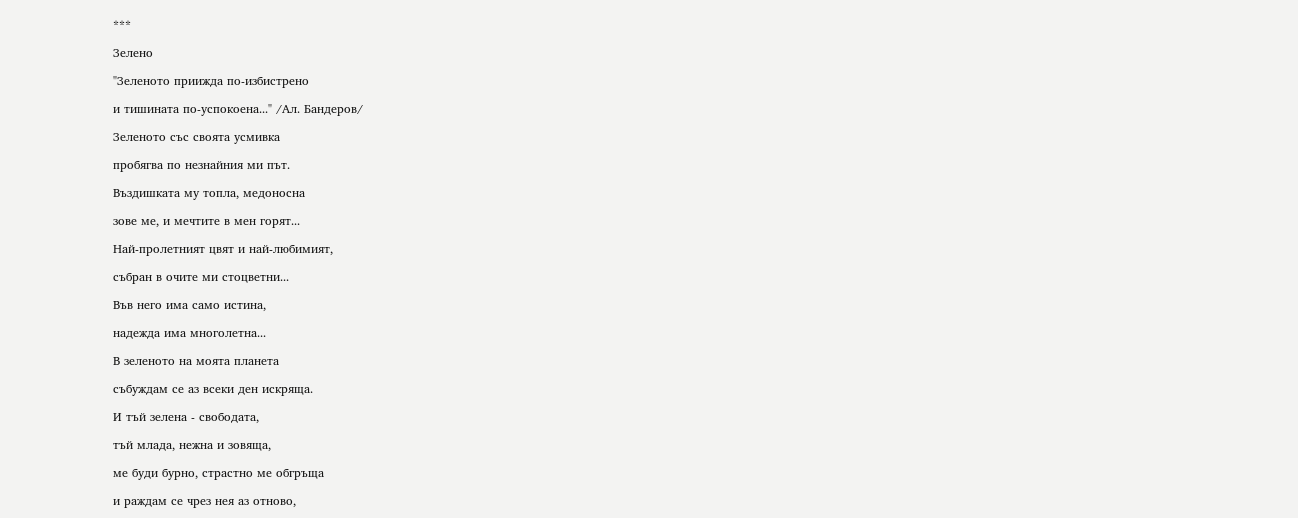***

Зелено

"Зеленото приижда по-избистрено

и тишината по-успокоена..." /Ал. Бандеров/

Зеленото със своята усмивка

пробягва по незнайния ми път.

Въздишката му топла, медоносна

зове ме, и мечтите в мен горят...

Най-пролетният цвят и най-любимият,

събран в очите ми стоцветни...

Във него има само истина,

надежда има многолетна...

В зеленото на моята планета

събуждам се аз всеки ден искряща.

И тъй зелена - свободата,

тъй млада, нежна и зовяща,

ме буди бурно, страстно ме обгръща

и раждам се чрез нея аз отново,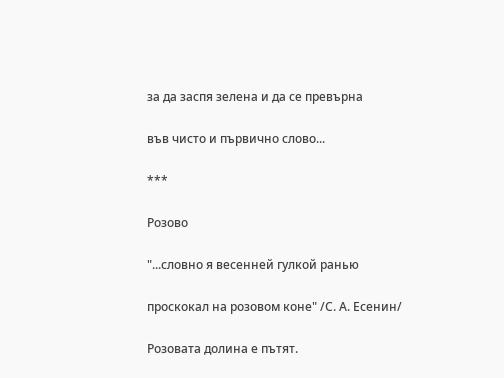за да заспя зелена и да се превърна

във чисто и първично слово...

***

Розово

"...словно я весенней гулкой ранью

проскокал на розовом коне" /С. А. Есенин/

Розовата долина е пътят.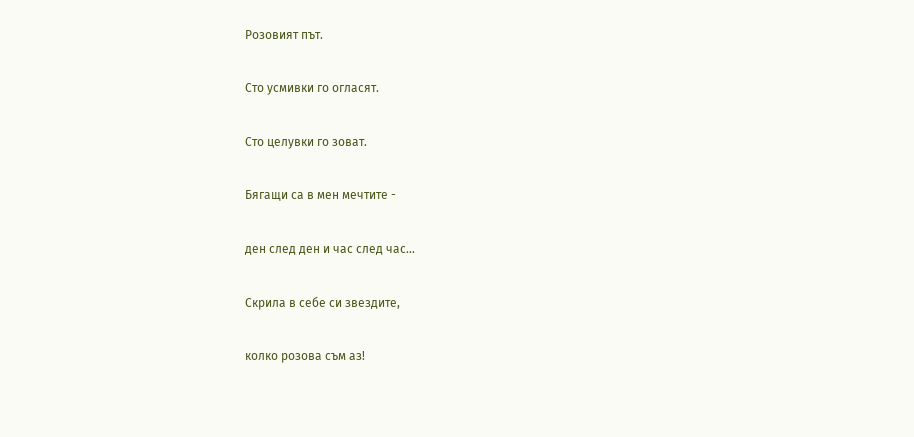Розовият път.

Сто усмивки го огласят.

Сто целувки го зоват.

Бягащи са в мен мечтите -

ден след ден и час след час...

Скрила в себе си звездите,

колко розова съм аз!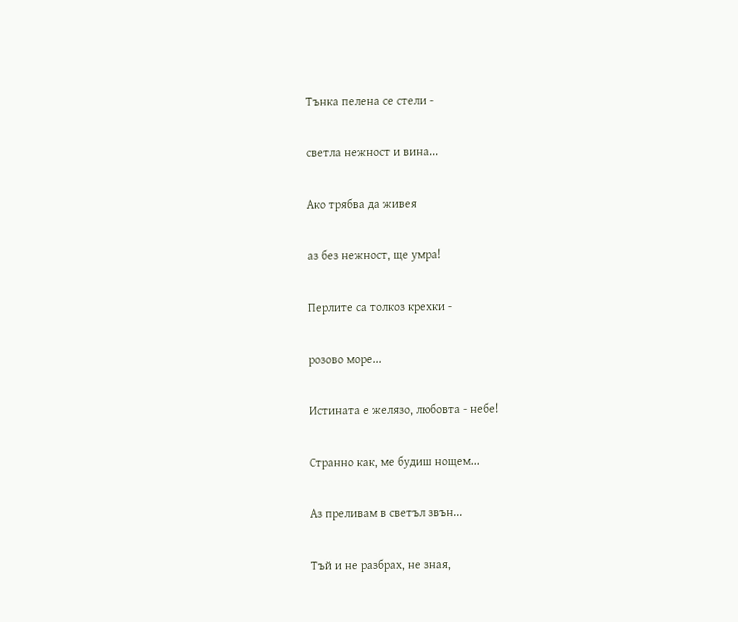Тънка пелена се стели -

светла нежност и вина...

Ако трябва да живея

аз без нежност, ще умра!

Перлите са толкоз крехки -

розово море...

Истината е желязо, любовта - небе!

Странно как, ме будиш нощем...

Аз преливам в светъл звън...

Тъй и не разбрах, не зная,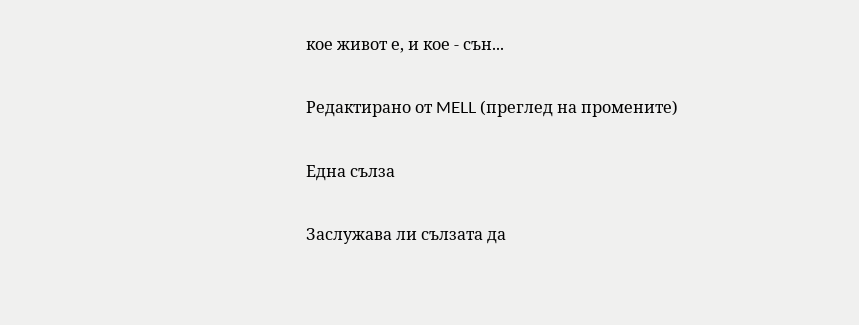кое живот е, и кое - сън...

Редактирано от MELL (преглед на промените)

Една сълза

Заслужава ли сълзата да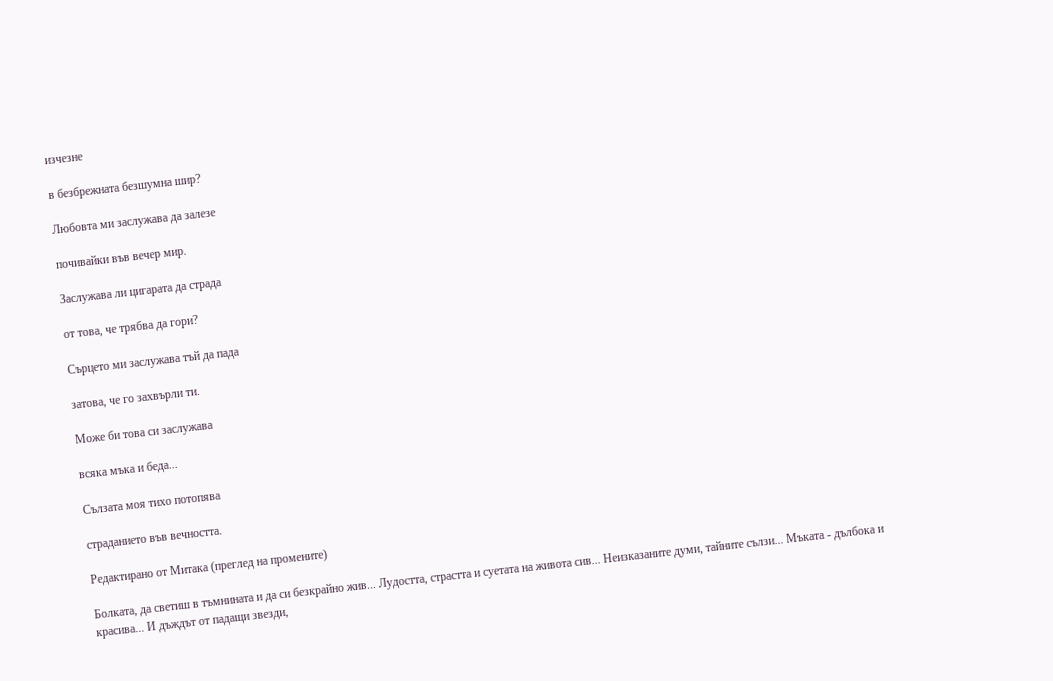изчезне

в безбрежната безшумна шир?

Любовта ми заслужава да залезе

почивайки във вечер мир.

Заслужава ли цигарата да страда

от това, че трябва да гори?

Сърцето ми заслужава тъй да пада

затова, че го захвърли ти.

Може би това си заслужава

всяка мъка и беда...

Сълзата моя тихо потопява

страданието във вечността.

Редактирано от Митака (преглед на промените)

Болката, да светиш в тъмнината и да си безкрайно жив... Лудостта, страстта и суетата на живота сив... Неизказаните думи, тайните сълзи... Мъката - дълбока и красива... И дъждът от падащи звезди,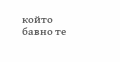който бавно те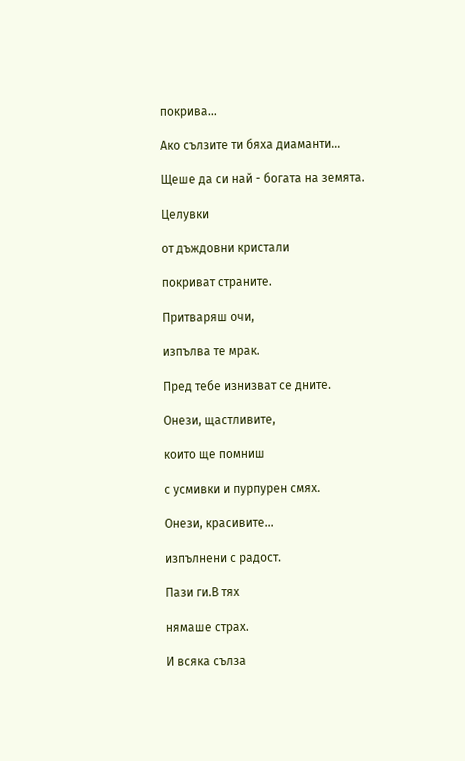покрива...

Ако сълзите ти бяха диаманти...

Щеше да си най - богата на земята.

Целувки

от дъждовни кристали

покриват страните.

Притваряш очи,

изпълва те мрак.

Пред тебе изнизват се дните.

Онези, щастливите,

които ще помниш

с усмивки и пурпурен смях.

Онези, красивите...

изпълнени с радост.

Пази ги.В тях

нямаше страх.

И всяка сълза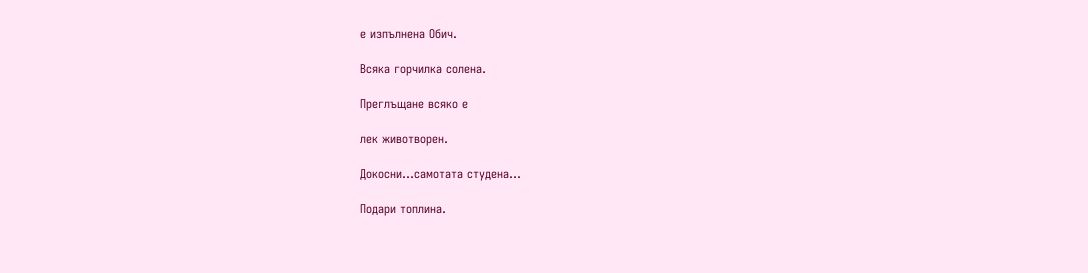е изпълнена Обич.

Всяка горчилка солена.

Преглъщане всяко е

лек животворен.

Докосни...самотата студена...

Подари топлина.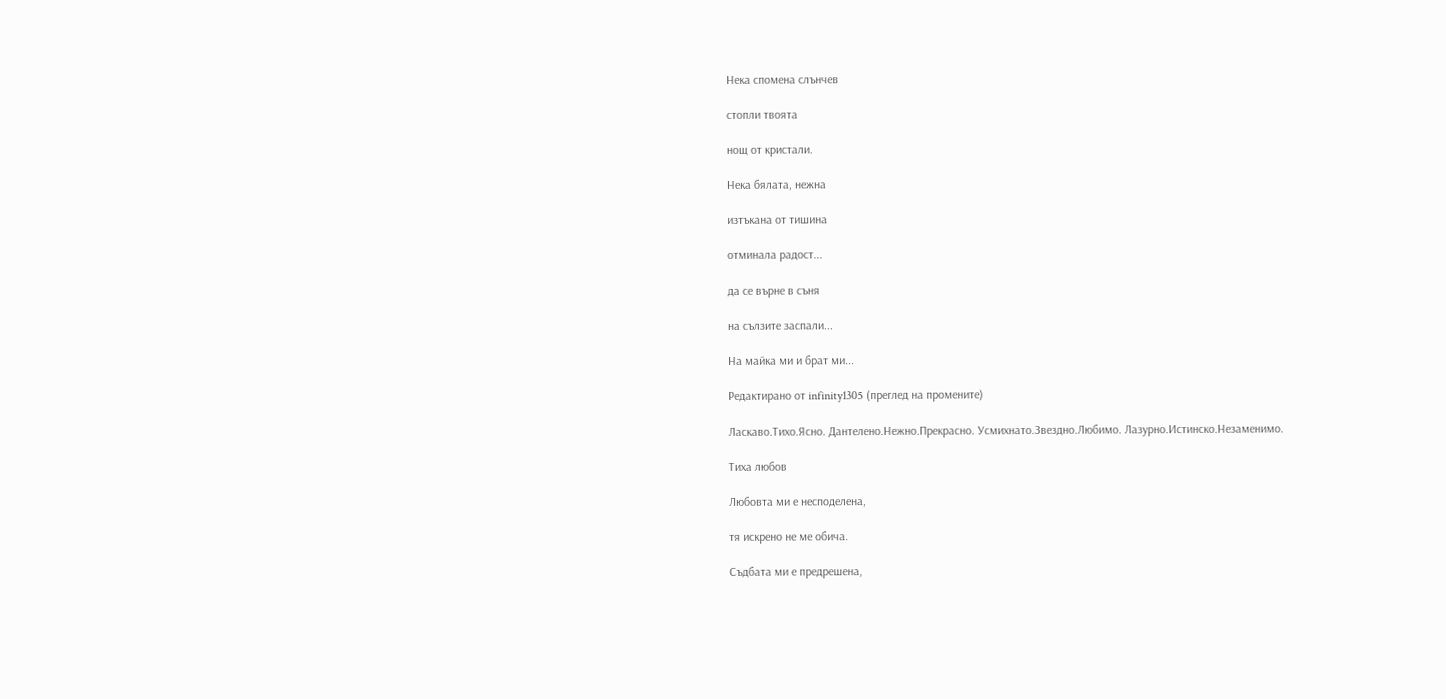Нека спомена слънчев

стопли твоята

нощ от кристали.

Нека бялата, нежна

изтъкана от тишина

отминала радост...

да се върне в съня

на сълзите заспали...

На майка ми и брат ми...

Редактирано от infinity1305 (преглед на промените)

Ласкаво.Тихо.Ясно. Дантелено.Нежно.Прекрасно. Усмихнато.Звездно.Любимо. Лазурно.Истинско.Незаменимо.

Тиха любов

Любовта ми е несподелена,

тя искрено не ме обича.

Съдбата ми е предрешена,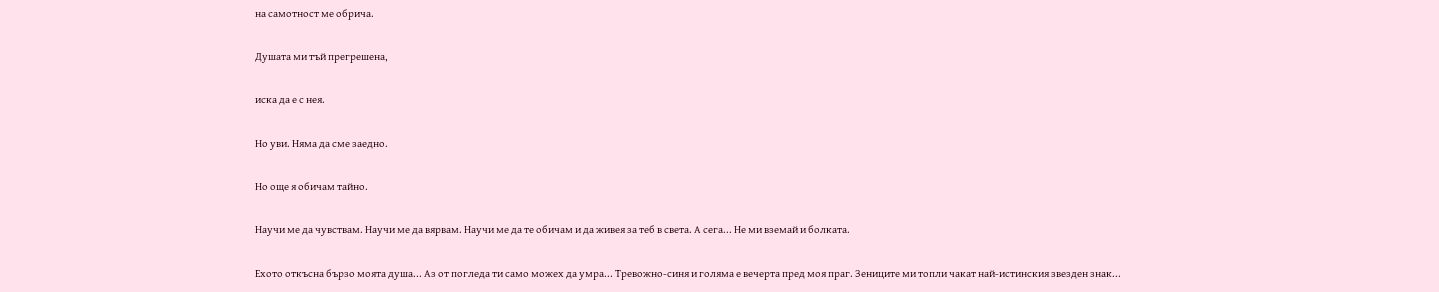на самотност ме обрича.

Душата ми тъй прегрешена,

иска да е с нея.

Но уви. Няма да сме заедно.

Но още я обичам тайно.

Научи ме да чувствам. Научи ме да вярвам. Научи ме да те обичам и да живея за теб в света. А сега... Не ми вземай и болката.

Ехото откъсна бързо моята душа... Аз от погледа ти само можех да умра... Тревожно-синя и голяма е вечерта пред моя праг. Зениците ми топли чакат най-истинския звезден знак...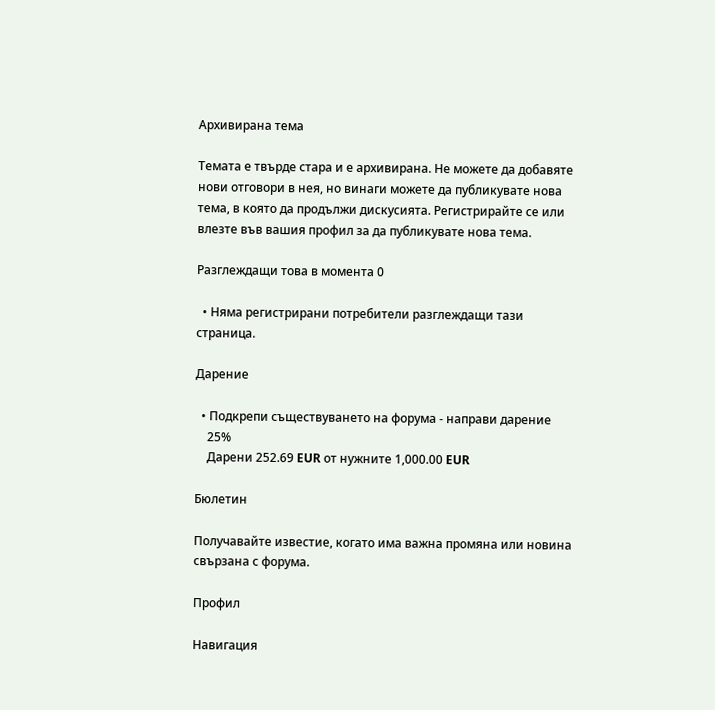Архивирана тема

Темата е твърде стара и е архивирана. Не можете да добавяте нови отговори в нея, но винаги можете да публикувате нова тема, в която да продължи дискусията. Регистрирайте се или влезте във вашия профил за да публикувате нова тема.

Разглеждащи това в момента 0

  • Няма регистрирани потребители разглеждащи тази страница.

Дарение

  • Подкрепи съществуването на форума - направи дарение
    25%
    Дарени 252.69 EUR от нужните 1,000.00 EUR

Бюлетин

Получавайте известие, когато има важна промяна или новина свързана с форума.

Профил

Навигация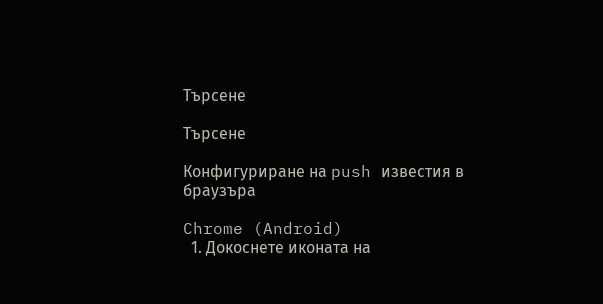Търсене

Търсене

Конфигуриране на push известия в браузъра

Chrome (Android)
  1. Докоснете иконата на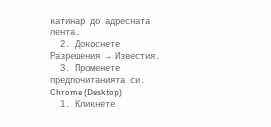катинар до адресната лента.
  2. Докоснете Разрешения → Известия.
  3. Променете предпочитанията си.
Chrome (Desktop)
  1. Кликнете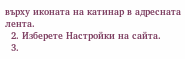върху иконата на катинар в адресната лента.
  2. Изберете Настройки на сайта.
  3.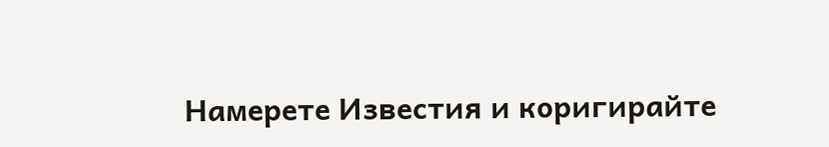Намерете Известия и коригирайте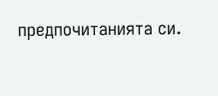предпочитанията си.